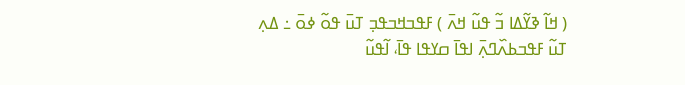( ߞߊ߬ ߢߌ߬ߡߊ ߏ߬ ߟߎ߬ ߞߍ߫ ) ߓߟߏߞߏߟߏ߲ ߠߎ߫ ߟߋ߬ ߦߋ߫ ߸ ߡߍ߲ ߠߎ߬ ߓߟߏߕߍ߰ߣߍ߲߫ ߊߟߊ߫ ߛߌߟߊ ߟߊ߫، ߊ߬ߟߎ߬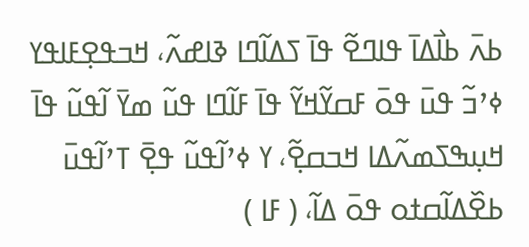ߕߍ߫ ߕߊ߯ߡߊ߫ ߟߊߣߐ߬ ߟߊ߫ ߖߡߊ߬ߣߊ ߢߊߝߍ߬، ߞߏߟߐ߲ߓߊߟߌ ߦߴߏ߬ ߟߎ߫ ߟߋ߫ ߓߛߌ߬ߞߌ߬ ߟߊ߫ ߓߊ߬ߣߊ ߟߎ߬ ߘߌ߫ ߊ߬ߟߎ߬ ߟߊ߫ ߞߎ߲ߒߖߘߍ߬ߡߊ ߞߏߛߐ߲߬، ߌ ߦߴߊ߬ߟߎ߬ ߟߐ߲߫ ߠߴߊ߬ߟߎ߫ ߕߐ߰ߡߊ߬ߛߙߋ ߟߋ߫ ߡߊ߬، ( ߓߊ )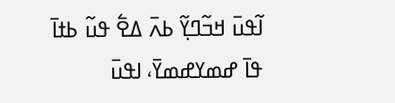ߊ߬ߟߎ߫ ߞߏ߬ߣߌ߲߬ ߕߍ߫ ߡߐ߱ ߟߎ߬ ߕߙߊ߫ ߟߊ߫ ߝߘߌߝߘߌ߫، ߊߟߎ߫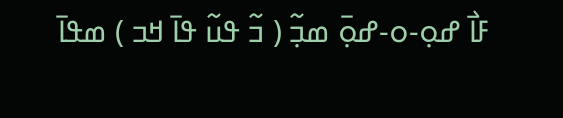ߓߊ߯ ߝߋ߲-ߋ-ߝߋ߲߫ ߘߏ߲߬ ( ߏ߬ ߟߎ߬ ߟߊ߫ ߞߏ ) ߘߟߊ߫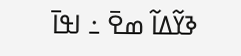ߢߌ߬ߡߊ߬ ߘߐ߫ ߸ ߊߟߊ߫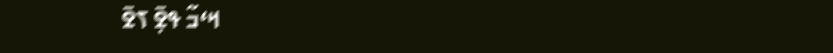ߞߵߏ߬ ߟߐ߲߫ ߖߐ߫